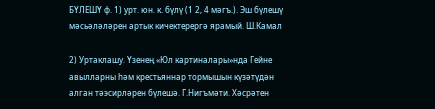БҮЛЕШҮ ф. 1) урт. юн. к. бүлү (1 2, 4 мәгъ.). Эш бүлешү мәсьәләләрен артык кичектерергә ярамый. Ш.Камал

2) Уртаклашу. Үзенең «Юл картиналары»нда Гейне авылларны һәм крестьяннар тормышын күзәтүдән алган тәэсирләрен бүлешә. Г.Нигъмәти. Хәсрәтен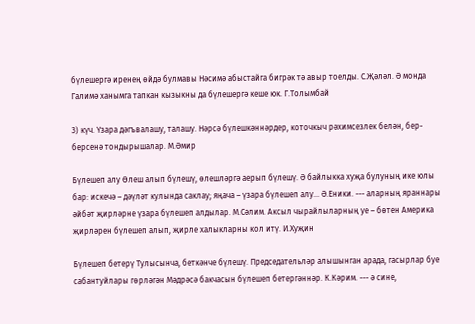бүлешергә иренең өйдә булмавы Нәсимә абыстайга бигрәк тә авыр тоелды. С.Җәләл. Ә монда Галимә ханымга тапкан кызыкны да бүлешергә кеше юк. Г.Толымбай

3) күч. Үзара дәгъвалашу, талашу. Нәрсә бүлешкәннәрдер, коточкыч рәхимсезлек белән, бер-берсенә тондырышалар. М.Әмир

Бүлешеп алу Өлеш алып бүлешү, өлешләргә аерып бүлешү. Ә байлыкка хуҗа булуның ике юлы бар: искечә – дәүләт кулында саклау; яңача – үзара бүлешеп алу... Ә.Еники. --- аларның яраннары әйбәт җирләрне үзара бүлешеп алдылар. М.Сәлим. Аксыл чырайлыларның уе – бөтен Америка җирләрен бүлешеп алып, җирле халыкларны кол итү. И.Хуҗин

Бүлешеп бетерү Тулысынча, беткәнче бүлешү. Председательләр алышынган арада, гасырлар буе сабантуйлары гөрләгән Мәдрәсә бакчасын бүлешеп бетергәннәр. К.Кәрим. --- ә сине,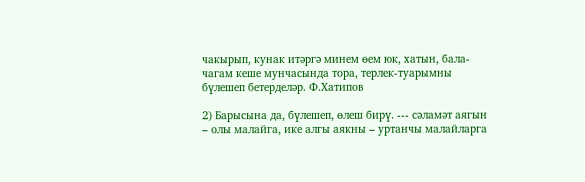чакырып, кунак итәргә минем өем юк, хатын, бала-чагам кеше мунчасында тора, терлек-туарымны бүлешеп бетерделәр. Ф.Хатипов

2) Барысына да, бүлешеп, өлеш бирү. --- сәламәт аягын – олы малайга, ике алгы аякны – уртанчы малайларга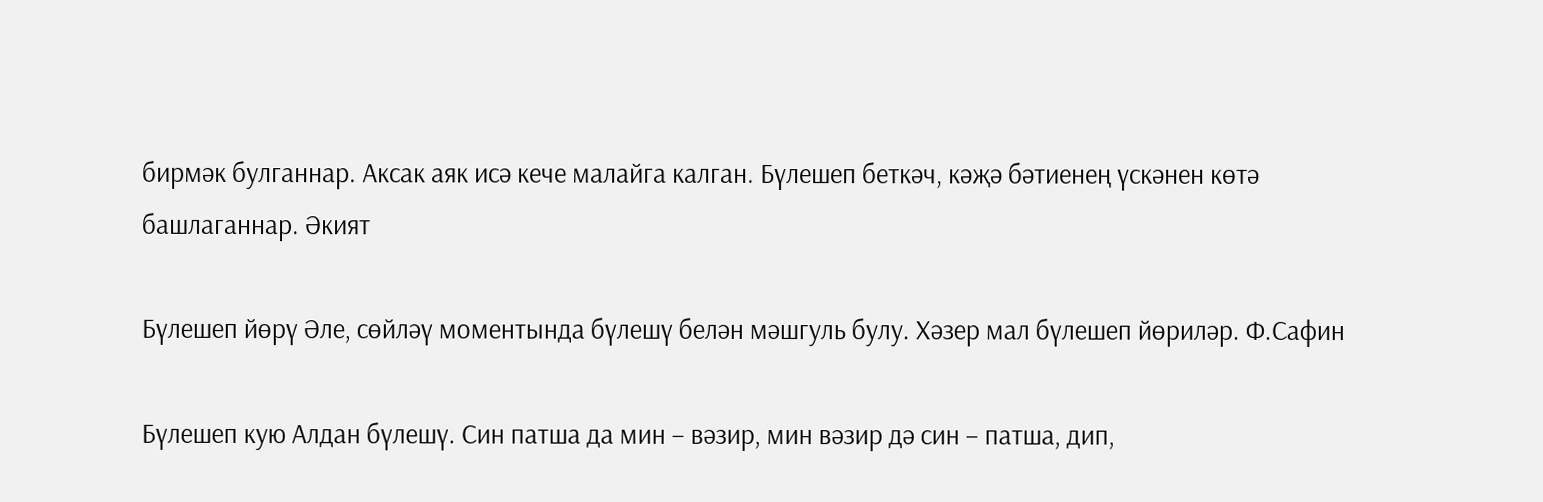бирмәк булганнар. Аксак аяк исә кече малайга калган. Бүлешеп беткәч, кәҗә бәтиенең үскәнен көтә башлаганнар. Әкият

Бүлешеп йөрү Әле, сөйләү моментында бүлешү белән мәшгуль булу. Хәзер мал бүлешеп йөриләр. Ф.Сафин

Бүлешеп кую Алдан бүлешү. Син патша да мин – вәзир, мин вәзир дә син – патша, дип,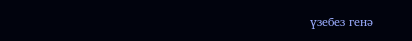үзебез генә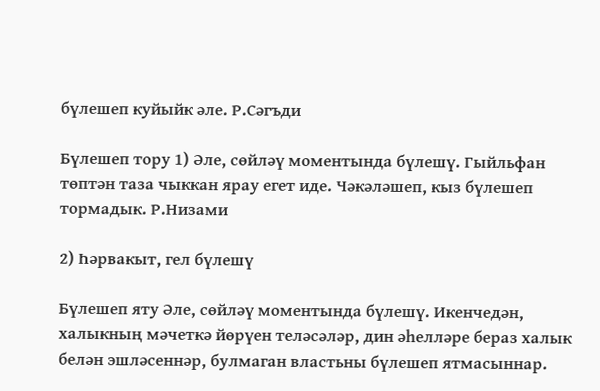бүлешеп куйыйк әле. Р.Сәгъди

Бүлешеп тору 1) Әле, сөйләү моментында бүлешү. Гыйльфан төптән таза чыккан ярау егет иде. Чәкәләшеп, кыз бүлешеп тормадык. Р.Низами

2) Һәрвакыт, гел бүлешү

Бүлешеп яту Әле, сөйләү моментында бүлешү. Икенчедән, халыкның мәчеткә йөрүен теләсәләр, дин әһелләре бераз халык белән эшләсеннәр, булмаган властьны бүлешеп ятмасыннар.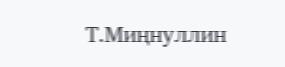Т.Миңнуллин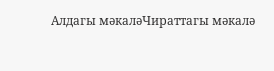Алдагы мәкаләЧираттагы мәкалә